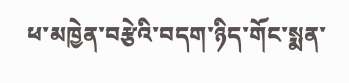ཕ་མཁྱེན་བརྩེའི་བདག་ཉིད་གོང་སྨན་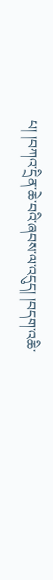པ། །བཀའ་དྲིན་ཆེ་བའི་ཞབས་ལ་འདུད། །བདག་འཆི་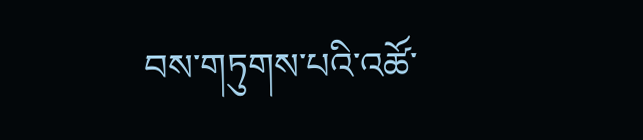བས་གཏུགས་པའི་འཚོ་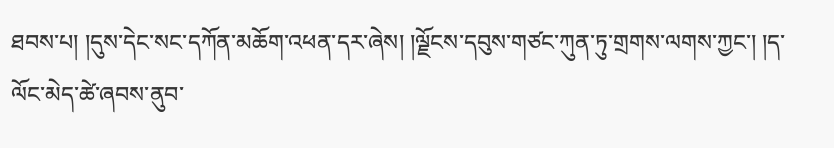ཐབས་པ། །དུས་དེང་སང་དཀོན་མཆོག་འཕན་དར་ཞེས། །ལྗོངས་དབུས་གཙང་ཀུན་ཏུ་གྲགས་ལགས་ཀྱང་། །ད་ལོང་མེད་ཚེ་ཞབས་ནུབ་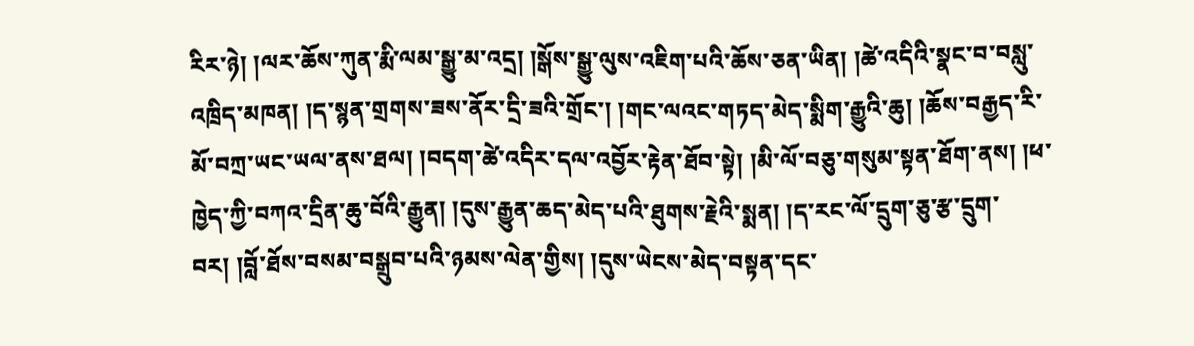རིར་ཉེ། །ལར་ཆོས་ཀུན་རྨི་ལམ་སྒྱུ་མ་འདྲ། །སྒོས་སྒྱུ་ལུས་འཇིག་པའི་ཆོས་ཅན་ཡིན། །ཚེ་འདིའི་སྣང་བ་བསླུ་འཁྲིད་མཁན། །ད་སྙན་གྲགས་ཟས་ནོར་དྲི་ཟའི་གྲོང་། །གང་ལའང་གཏད་མེད་སྨིག་རྒྱུའི་ཆུ། །ཆོས་བརྒྱད་རི་མོ་བཀྲ་ཡང་ཡལ་ནས་ཐལ། །བདག་ཚེ་འདིར་དལ་འབྱོར་རྟེན་ཐོབ་སྟེ། །མི་ལོ་བཅུ་གསུམ་སྟན་ཐོག་ནས། །ཕ་ཁྱེད་ཀྱི་བཀའ་དྲིན་ཆུ་བོའི་རྒྱུན། །དུས་རྒྱུན་ཆད་མེད་པའི་ཐུགས་རྗེའི་སྨན། །ད་རང་ལོ་དྲུག་ཅུ་རྩ་དྲུག་བར། །བློ་ཐོས་བསམ་བསྒྲུབ་པའི་ཉམས་ལེན་གྱིས། །དུས་ཡེངས་མེད་བསྟན་དང་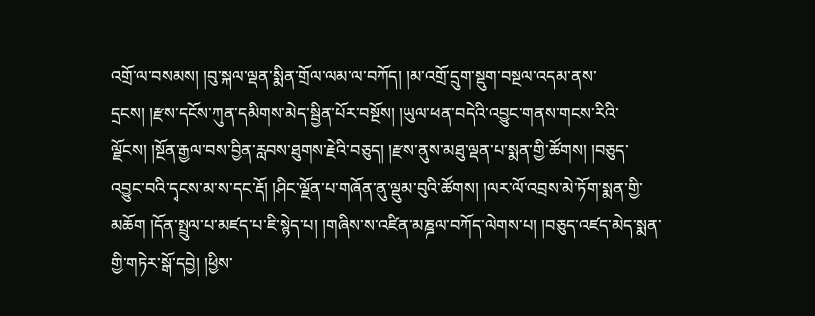འགྲོ་ལ་བསམས། །བུ་སྐལ་ལྡན་སྨིན་གྲོལ་ལམ་ལ་བཀོད། །མ་འགྲོ་དྲུག་སྡུག་བསྔལ་འདམ་ནས་དྲངས། །རྫས་དངོས་ཀུན་དམིགས་མེད་སྦྱིན་པོར་བསྔོས། །ཡུལ་ཕན་བདེའི་འབྱུང་གནས་གངས་རིའི་ལྗོངས། །སྔོན་རྒྱལ་བས་བྱིན་རླབས་ཐུགས་རྗེའི་བཅུད། །རྫས་ནུས་མཐུ་ལྡན་པ་སྨན་གྱི་ཚོགས། །བཅུད་འབྱུང་བའི་དྭངས་མ་ས་དང་རྡོ། །ཤིང་ལྗོན་པ་གཞོན་ནུ་ལྡུམ་བུའི་ཚོགས། །ལར་ལོ་འབྲས་མེ་ཏོག་སྨན་གྱི་མཆོག །དོན་སྤྲུལ་པ་མཛད་པ་ཇི་སྙེད་པ། །གཞིས་ས་འཛིན་མཎྜལ་བཀོད་ལེགས་པ། །བཅུད་འཛད་མེད་སྨན་གྱི་གཏེར་སྒོ་དབྱེ། །ཕྱིས་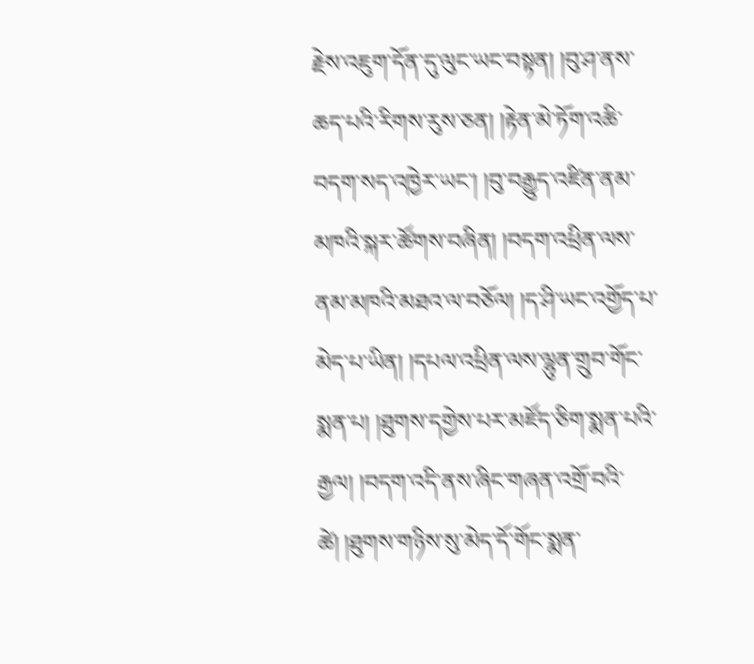རྗེས་འཇུག་དོན་དུ་ལུང་ཡང་བསྟན། །བུ་ཤ་ནས་ཆད་པའི་རིགས་རུས་ཅན། །རྟེན་མེ་ཏོག་འཆི་བདག་སད་འཁྱེར་ཡང་། །བུ་བརྒྱུད་འཛིན་ནམ་མཁའི་སྐར་ཚོགས་བཞིན། །བདག་འཕྲིན་ལས་ནམ་མཁའི་མཐའ་ལ་བཅོལ། །ད་ཤི་ཡང་འགྱོད་པ་མེད་པ་ཡིན། །དཔལ་འཕྲིན་ལས་ལྷུན་གྲུབ་གོང་སྨན་པ། །ཐུགས་དགྱེས་པར་མཛོད་ཅིག་སྨན་པའི་རྒྱལ། །བདག་འདི་ནས་ཞིང་གཞན་འགྲོ་བའི་ཚེ། །ཐུགས་གཉིས་སུ་མེད་དོ་གོང་སྨན་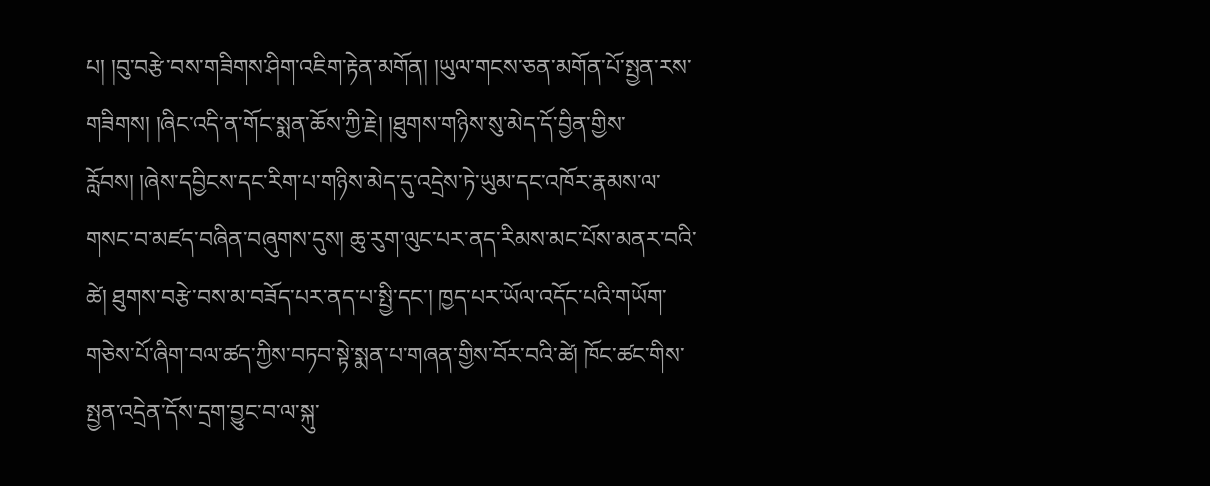པ། །བུ་བརྩེ་བས་གཟིགས་ཤིག་འཇིག་རྟེན་མགོན། །ཡུལ་གངས་ཅན་མགོན་པོ་སྤྱན་རས་གཟིགས། །ཞིང་འདི་ན་གོང་སྨན་ཆོས་ཀྱི་རྗེ། །ཐུགས་གཉིས་སུ་མེད་དོ་བྱིན་གྱིས་རློབས། །ཞེས་དབྱིངས་དང་རིག་པ་གཉིས་མེད་དུ་འདྲེས་ཏེ་ཡུམ་དང་འཁོར་རྣམས་ལ་གསང་བ་མཛད་བཞིན་བཞུགས་དུས། ཆུ་རུག་ལུང་པར་ནད་རིམས་མང་པོས་མནར་བའི་ཚེ། ཐུགས་བརྩེ་བས་མ་བཟོད་པར་ནད་པ་སྤྱི་དང་། ཁྱད་པར་ཡོལ་འདོང་པའི་གཡོག་གཅེས་པོ་ཞིག་བལ་ཚད་ཀྱིས་བཏབ་སྟེ་སྨན་པ་གཞན་གྱིས་བོར་བའི་ཚེ། ཁོང་ཚང་གིས་སྤྱན་འདྲེན་དོས་དྲག་བྱུང་བ་ལ་སྐུ་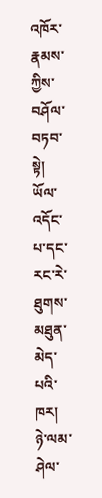འཁོར་རྣམས་ཀྱིས་བཤོལ་བཏབ་སྟེ། ཡོལ་འདོང་པ་དང་རང་རེ་ཐུགས་མཐུན་མེད་པའི་ཁར། ཉེ་ལམ་ཤེལ་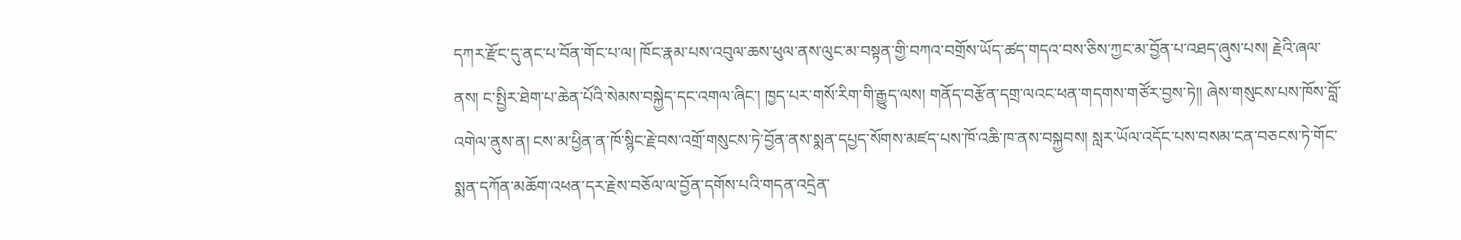དཀར་རྫོང་དུ་ནང་པ་བོན་གོང་པ་ལ། ཁོང་རྣམ་པས་འབུལ་ཆས་ཕུལ་ནས་ལུང་མ་བསྟན་གྱི་བཀའ་བགྲོས་ཡོད་ཚད་གདའ་བས་ཅིས་ཀྱང་མ་བྱོན་པ་འཐད་ཞུས་པས། རྗེའི་ཞལ་ནས། ང་སྤྱིར་ཐེག་པ་ཆེན་པོའི་སེམས་བསྐྱེད་དང་འགལ་ཞིང་། ཁྱད་པར་གསོ་རིག་གི་རྒྱུད་ལས། གནོད་བརྩོན་དགྲ་ལའང་ཕན་གདགས་གཙོར་བྱས་ཏེ།། ཞེས་གསུངས་པས་ཁོས་བློ་འགེལ་ནུས་ན། ངས་མ་ཕྱིན་ན་ཁོ་སྙིང་རྗེ་བས་འགྲོ་གསུངས་ཏེ་བྱོན་ནས་སྨན་དཔྱད་སོགས་མཛད་པས་ཁོ་འཆི་ཁ་ནས་བསྐྱབས། སླར་ཡོལ་འདོང་པས་བསམ་ངན་བཅངས་ཏེ་གོང་སྨན་དཀོན་མཆོག་འཕན་དར་རྗེས་བཅོལ་ལ་བྱོན་དགོས་པའི་གདན་འདྲེན་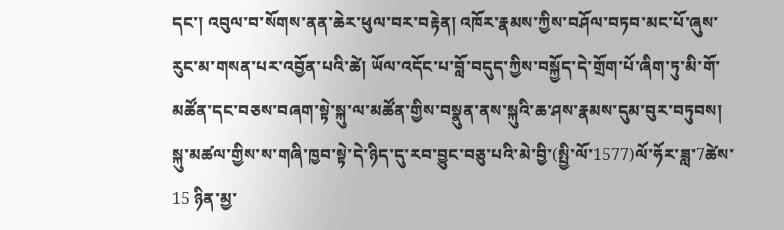དང་། འབུལ་བ་སོགས་ནན་ཆེར་ཕུལ་བར་བརྟེན། འཁོར་རྣམས་ཀྱིས་བཤོལ་བཏབ་མང་པོ་ཞུས་རུང་མ་གསན་པར་འབྱོན་པའི་ཚེ། ཡོལ་འདོང་པ་བློ་བདུད་ཀྱིས་བསྐྱོད་དེ་གྲོག་པོ་ཞིག་ཏུ་མི་གོ་མཚོན་དང་བཅས་བཞག་སྟེ་སྐུ་ལ་མཚོན་གྱིས་བསྣུན་ནས་སྐུའི་ཆ་ཤས་རྣམས་དུམ་བུར་བཏུབས། སྐུ་མཚལ་གྱིས་ས་གཞི་ཁྱབ་སྟེ་དེ་ཉིད་དུ་རབ་བྱུང་བཅུ་པའི་མེ་བྱི་(སྤྱི་ལོ་1577)ལོ་ཧོར་ཟླ་7ཚེས་15 ཉིན་མྱ་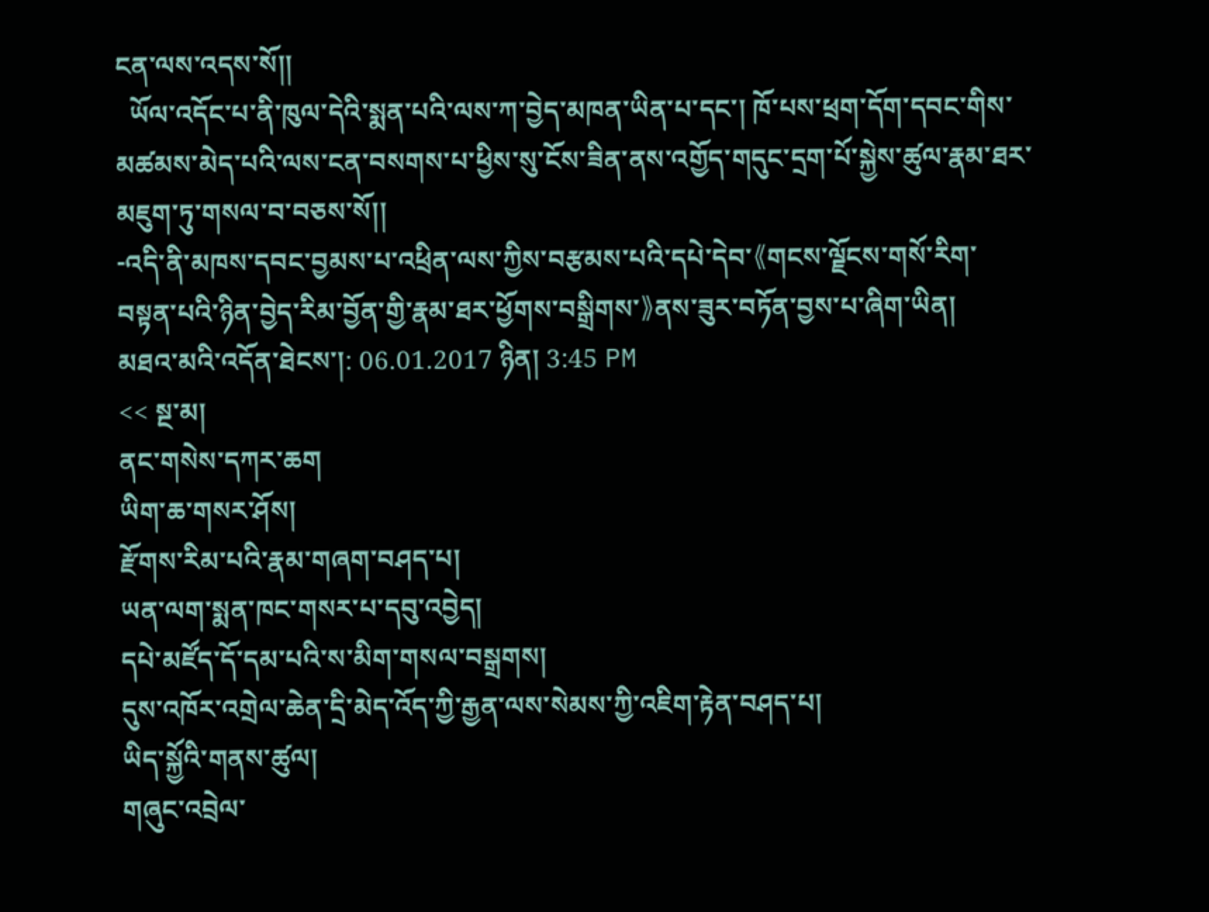ངན་ལས་འདས་སོ།།
  ཡོལ་འདོང་པ་ནི་ཁུལ་དེའི་སྨན་པའི་ལས་ཀ་བྱེད་མཁན་ཡིན་པ་དང་། ཁོ་པས་ཕྲག་དོག་དབང་གིས་མཚམས་མེད་པའི་ལས་ངན་བསགས་པ་ཕྱིས་སུ་ངོས་ཟིན་ནས་འགྱོད་གདུང་དྲག་པོ་སྐྱེས་ཚུལ་རྣམ་ཐར་མཇུག་ཏུ་གསལ་བ་བཅས་སོ།།
-འདི་ནི་མཁས་དབང་བྱམས་པ་འཕྲིན་ལས་ཀྱིས་བརྩམས་པའི་དཔེ་དེབ་《གངས་ལྗོངས་གསོ་རིག་བསྟན་པའི་ཉིན་བྱེད་རིམ་བྱོན་གྱི་རྣམ་ཐར་ཕྱོགས་བསྒྲིགས་》ནས་ཟུར་བཏོན་བྱས་པ་ཞིག་ཡིན།
མཐའ་མའི་འདོན་ཐེངས་།: 06.01.2017 ཉིན། 3:45 PM
<< སྔ་མ།
ནང་གསེས་དཀར་ཆག
ཡིག་ཆ་གསར་ཤོས།
རྫོགས་རིམ་པའི་རྣམ་གཞག་བཤད་པ།
ཡན་ལག་སྨན་ཁང་གསར་པ་དབུ་འབྱེད།
དཔེ་མཛོད་དོ་དམ་པའི་ས་མིག་གསལ་བསྒྲགས།
དུས་འཁོར་འགྲེལ་ཆེན་དྲི་མེད་འོད་ཀྱི་རྒྱན་ལས་སེམས་ཀྱི་འཇིག་རྟེན་བཤད་པ།
ཡིད་སྐྱོའི་གནས་ཚུལ།
གཞུང་འབྲེལ་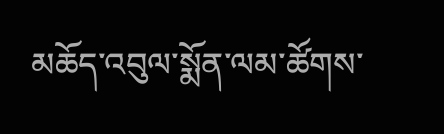མཆོད་འབུལ་སྨོན་ལམ་ཚོགས་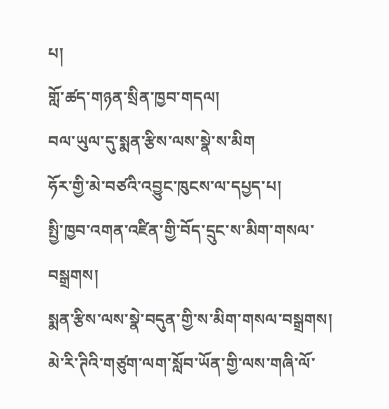པ།
གློ་ཚད་གཉན་སྲིན་ཁྱབ་གདལ།
བལ་ཡུལ་དུ་སྨན་རྩིས་ལས་སྣེ་ས་མིག
ཧོར་གྱི་མེ་བཙའི་འབྱུང་ཁུངས་ལ་དཔྱད་པ།
སྤྱི་ཁྱབ་འགན་འཛིན་གྱི་བོད་དྲུང་ས་མིག་གསལ་བསྒྲགས།
སྨན་རྩིས་ལས་སྣེ་བདུན་གྱི་ས་མིག་གསལ་བསྒྲགས།
མེ་རི་ཊིའི་གཙུག་ལག་སློབ་ཡོན་གྱི་ལས་གཞི་ལོ་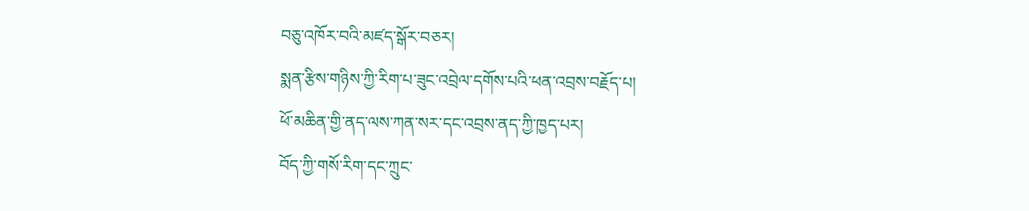བཅུ་འཁོར་བའི་མཛད་སྒོར་བཅར།
སྨན་རྩིས་གཉིས་ཀྱི་རིག་པ་ཟུང་འབྲེལ་དགོས་པའི་ཕན་འབྲས་བརྗོད་པ།
ཕོ་མཆིན་གྱི་ནད་ལས་ཀན་སར་དང་འབྲས་ནད་ཀྱི་ཁྱད་པར།
བོད་ཀྱི་གསོ་རིག་དང་ཀྲུང་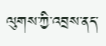ལུགས་ཀྱི་འབྲས་ནད་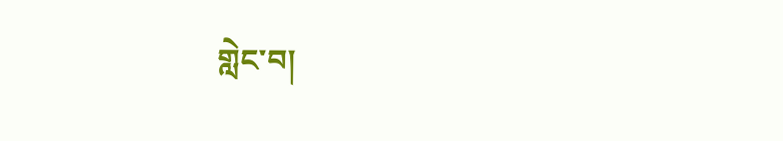གླེང་བ།